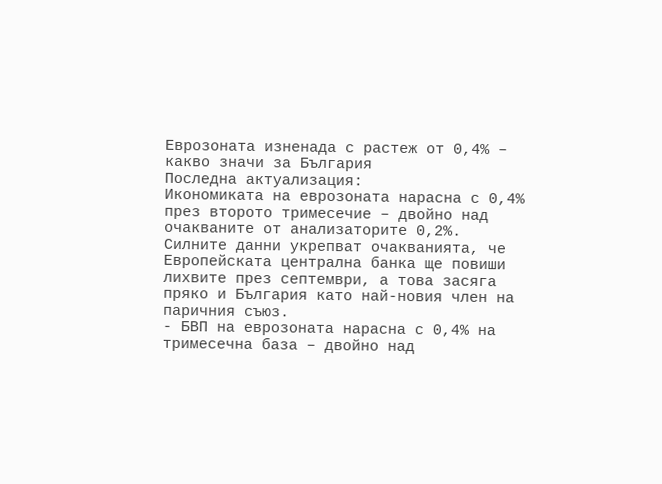Еврозоната изненада с растеж от 0,4% – какво значи за България
Последна актуализация:
Икономиката на еврозоната нарасна с 0,4% през второто тримесечие – двойно над очакваните от анализаторите 0,2%. Силните данни укрепват очакванията, че Европейската централна банка ще повиши лихвите през септември, а това засяга пряко и България като най-новия член на паричния съюз.
- БВП на еврозоната нарасна с 0,4% на тримесечна база – двойно над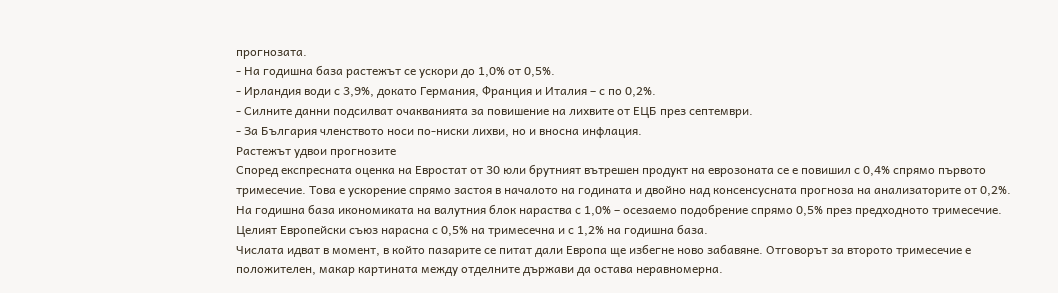прогнозата.
- На годишна база растежът се ускори до 1,0% от 0,5%.
- Ирландия води с 3,9%, докато Германия, Франция и Италия – с по 0,2%.
- Силните данни подсилват очакванията за повишение на лихвите от ЕЦБ през септември.
- За България членството носи по-ниски лихви, но и вносна инфлация.
Растежът удвои прогнозите
Според експресната оценка на Евростат от 30 юли брутният вътрешен продукт на еврозоната се е повишил с 0,4% спрямо първото тримесечие. Това е ускорение спрямо застоя в началото на годината и двойно над консенсусната прогноза на анализаторите от 0,2%.
На годишна база икономиката на валутния блок нараства с 1,0% – осезаемо подобрение спрямо 0,5% през предходното тримесечие. Целият Европейски съюз нарасна с 0,5% на тримесечна и с 1,2% на годишна база.
Числата идват в момент, в който пазарите се питат дали Европа ще избегне ново забавяне. Отговорът за второто тримесечие е положителен, макар картината между отделните държави да остава неравномерна.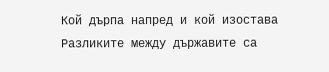Кой дърпа напред и кой изостава
Разликите между държавите са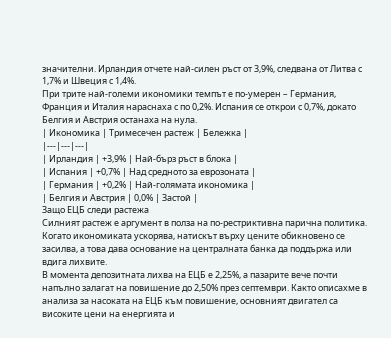значителни. Ирландия отчете най-силен ръст от 3,9%, следвана от Литва с 1,7% и Швеция с 1,4%.
При трите най-големи икономики темпът е по-умерен – Германия, Франция и Италия нараснаха с по 0,2%. Испания се открои с 0,7%, докато Белгия и Австрия останаха на нула.
| Икономика | Тримесечен растеж | Бележка |
|---|---|---|
| Ирландия | +3,9% | Най-бърз ръст в блока |
| Испания | +0,7% | Над средното за еврозоната |
| Германия | +0,2% | Най-голямата икономика |
| Белгия и Австрия | 0,0% | Застой |
Защо ЕЦБ следи растежа
Силният растеж е аргумент в полза на по-рестриктивна парична политика. Когато икономиката ускорява, натискът върху цените обикновено се засилва, а това дава основание на централната банка да поддържа или вдига лихвите.
В момента депозитната лихва на ЕЦБ е 2,25%, а пазарите вече почти напълно залагат на повишение до 2,50% през септември. Както описахме в анализа за насоката на ЕЦБ към повишение, основният двигател са високите цени на енергията и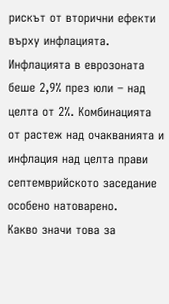рискът от вторични ефекти върху инфлацията.
Инфлацията в еврозоната беше 2,9% през юли – над целта от 2%. Комбинацията от растеж над очакванията и инфлация над целта прави септемврийското заседание особено натоварено.
Какво значи това за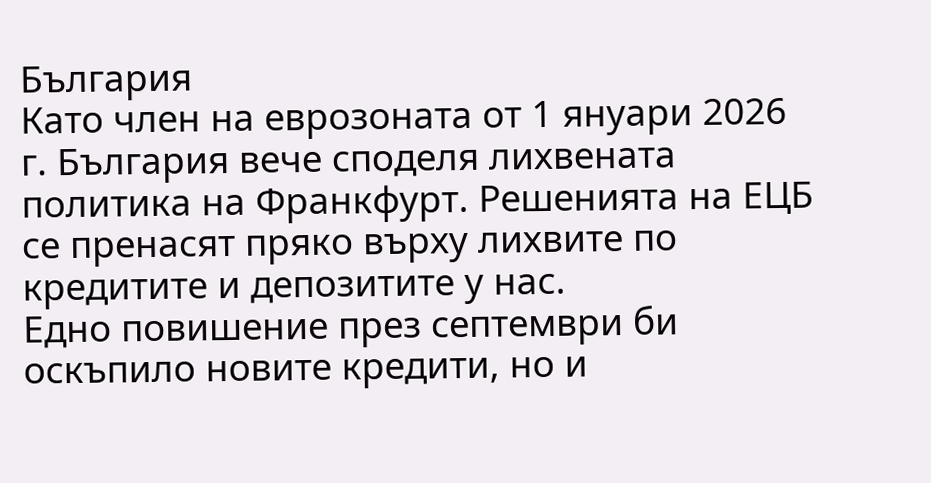България
Като член на еврозоната от 1 януари 2026 г. България вече споделя лихвената политика на Франкфурт. Решенията на ЕЦБ се пренасят пряко върху лихвите по кредитите и депозитите у нас.
Едно повишение през септември би оскъпило новите кредити, но и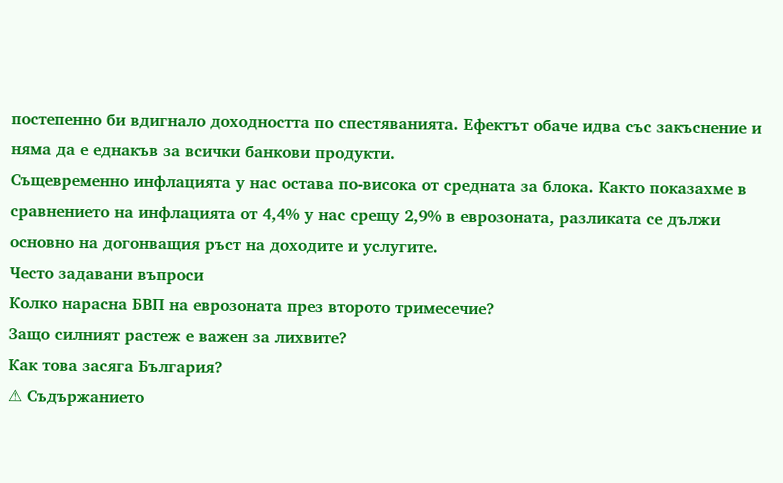постепенно би вдигнало доходността по спестяванията. Ефектът обаче идва със закъснение и няма да е еднакъв за всички банкови продукти.
Същевременно инфлацията у нас остава по-висока от средната за блока. Както показахме в сравнението на инфлацията от 4,4% у нас срещу 2,9% в еврозоната, разликата се дължи основно на догонващия ръст на доходите и услугите.
Често задавани въпроси
Колко нарасна БВП на еврозоната през второто тримесечие?
Защо силният растеж е важен за лихвите?
Как това засяга България?
⚠ Съдържанието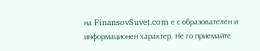на FinansovSuvet.com е с образователен и информационен характер. Не го приемайте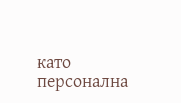като персонална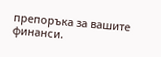препоръка за вашите финанси.